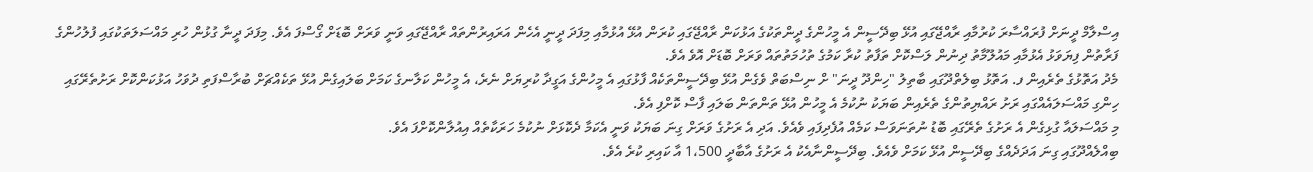އިސްލާމް ދީނަށް ފުރައްސާރަ ކުރުމާއި ރާއްޖޭގައި އުޅޭ ބިދޭސީން އެ މީހުންގެ ދީންތަކުގެ އަޅުކަން ރާއްޖޭގައި ކުރަން އުޅޭ އުޅުމާއި މިފަދަ ދީނީ އެހެން އަރައިރުންތައް ރާއްޖޭގައި ވަނީ ވަރަށް ބޮޑަށް ގޯސްފަ އެވެ. މިފަދަ ދީނާ ގުޅުން ހުރި މައްސަލަތަކުގައި ފުލުހުންގެ ފަރާތުން ފިޔަވަޅު އެޅުމާއި މައުލޫމާތު ދިނުން ލަސްކޮށް ތަފާތު ކުރާ ކަމުގެ ތުހުމަތުތައް ވަރަށް ބޮޑަށް އޮވެ އެވެ.
މެދު އަތޮޅުގެ ތެރެއިން ފ. އަތޮޅު ބިލެތްދޫގައި ބާތިލު "ހިންދޫ ދީނަ" ށް ނިސްބަތް ވެގެން އުޅޭ ބިދޭސީންތަކެއް ފާޅުގައި އެ މީހުންގެ އަގީދާ ކުރިޔަށް ނެރެ، އެ މީހުން ކަލާނގެ ކަމަށް ބަލައިގެން އުޅޭ ތަކެއްޗަށް ބުރާސްފަތި ދުވަހު އަޅުކަންކޮށް ރަށުތެރޭގައި ހިންގި މައްސަލައެއްގައި ރަށު ރައްޔިތުންގެ ތެރެއިން ބަޔަކު ނުކުމެ އެ މީހުން އުޅޭ ތަންތަން ބަލައި ފާސް ކޮށްފި އެވެ.
މި މައްސަލައާ ގުޅިގެން އެ ރަށުގެ ތެރޭގައި ބޮޑު ނުތަނަވަސް ކަމެއް އުފެދިފައި ވެއެވެ. އަދި އެ ރަށުގެ ވަރަށް ގިނަ ބަޔަކު ވަނީ އެކަމާ ދެކޮޅަށް ނުކުމެ ހަރަކާތެއް އިއުލާންކޮށްފަ އެވެ.
ބިއްލެއްދޫގައި ގިނަ އަދަދެއްގެ ބިދޭސީން އުޅޭ ކަމަށް ވެއެވެ. ބިދޭސީންނާއެކު އެ ރަށުގެ އާބާދީ 1،500 އާ ކައިރި ކުރެ އެވެ.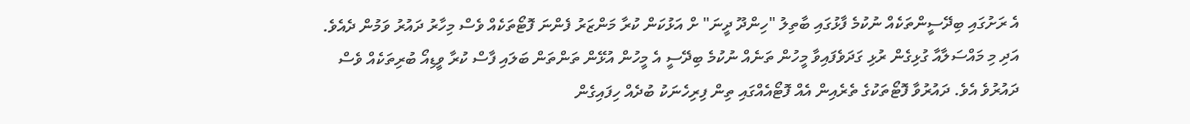އެ ރަށުގައި ބިދޭސީންތަކެއް ނުކުމެ ފާޅުގައި ބާތިލު "ހިންދޫ ދީނަ" ށް އަޅުކަން ކުރާ މަންޒަރު ފެންނަ ފޮޓޯތަކެއް ވެސް މިހާރު ދައުރު ވަމުން ދެއެވެ. އަދި މި މައްސަލާއާ ގުޅިގެން ރުޅި ގަދަވެފައިވާ މީހުން ތަނެއް ނުކުމެ ބިދޭސީ އެ މީހުން އުޅޭން ތަންތަން ބަލައި ފާސް ކުރާ ވީޑިއޯ ބުރިތަކެއް ވެސް ދައުރުވެ އެވެ. ދައުރުވާ ފޮޓޯތަކުގެ ތެރެއިން އެއް ފޮޓޯއެއްގައި ތިން ފިރިހެނަކު ބުދެއް ހިފައިގެން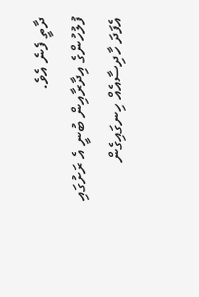ދާތީ ފެނެ އެވެ.
ފުލުހުންގެ އިދާރާއިން ބުނީ އެ ރަށުގައި އެފަދަ ހާދިސާއެއް ހިނގައިގެން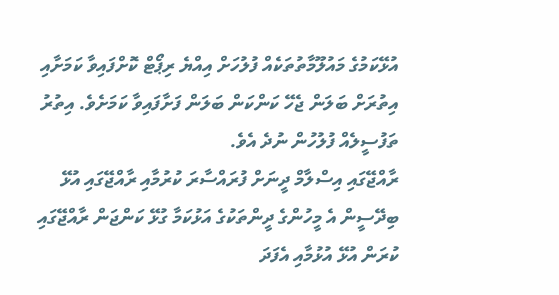އުޅޭކަމުގެ މައުލޫމާތުތަކެއް ފުލުހަށް އިއްޔެ ރިޕޯޓް ކޮށްފައިވާ ކަމަށާއި އިތުރަށް ބަލަން ޖެހޭ ކަންކަން ބަލަން ފަށާފައިވާ ކަމަށެވެ. އިތުރު ތަފުސީލެއް ފުލުހުން ނުދެ އެވެ.
ރާއްޖޭގައި އިސްލާމް ދީނަށް ފުރައްސާރަ ކުރުމާއި ރާއްޖޭގައި އުޅޭ ބިދޭސީން އެ މީހުންގެ ދީންތަކުގެ އަޅުކަމާ ގުޅޭ ކަންޖަން ރާއްޖޭގައި ކުރަން އުޅޭ އުޅުމާއި އެފަދަ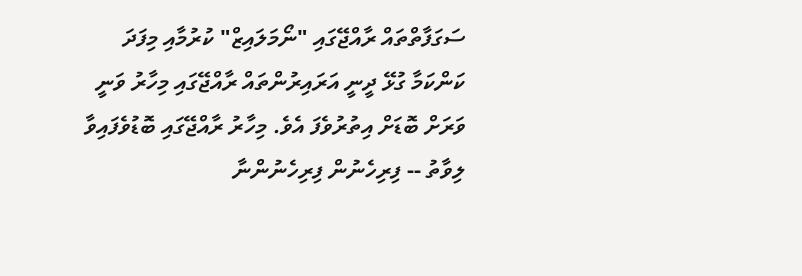ސަގަފާތްތައް ރާއްޖޭގައި "ނޯމަލައިޒް" ކުރުމާއި މިފަދަ ކަންކަމާ ގުޅޭ ދީނީ އަރައިރުންތައް ރާއްޖޭގައި މިހާރު ވަނީ ވަރަށް ބޮޑަށް އިތުރުވެފަ އެވެ. މިހާރު ރާއްޖޭގައި ބޮޑުވެފައިވާ ލިވާތު -- ފިރިހެނުން ފިރިހެނުންނާ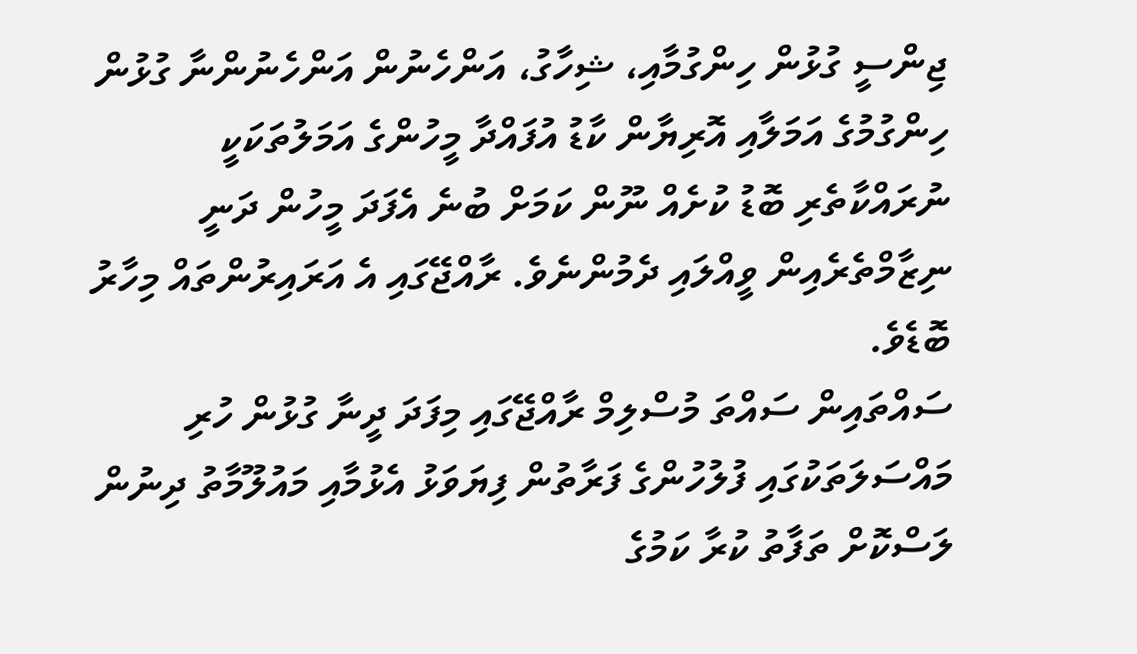ޖިންސީ ގުޅުން ހިންގުމާއި، ޝިހާގު، އަންހެނުން އަންހެނުންނާ ގުޅުން ހިންގުމުގެ އަމަލާއި އޮރިޔާން ކާޑު އުފައްދާ މީހުންގެ އަމަލުތަކަކީ ނުރައްކާތެރި ބޮޑު ކުށެއް ނޫން ކަމަށް ބުނެ އެފަދަ މީހުން ދަނީ ނިޒާމްތެރެއިން ވީއްލައި ދެމުންނެވެ. ރާއްޖޭގައި އެ އަރައިރުންތައް މިހާރު ބޮޑެވެ.
ސައްތައިން ސައްތަ މުސްލިމް ރާއްޖޭގައި މިފަދަ ދީނާ ގުޅުން ހުރި މައްސަލަތަކުގައި ފުލުހުންގެ ފަރާތުން ފިޔަވަޅު އެޅުމާއި މައުލޫމާތު ދިނުން ލަސްކޮށް ތަފާތު ކުރާ ކަމުގެ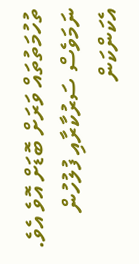ތުހުމަތުތައް ވަރަށް ބޮޑަށް އޮވެ އެވެ. ނަމަވެސް ސަރުކާރާއި ފުލުހުން އެކަންކަން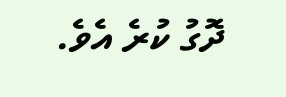ދޮގު ކުރެ އެވެ.